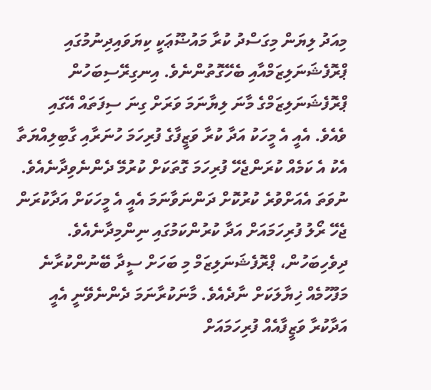މިއަދު ލިޔަން މިގަސްދު ކުރާ މައުޟޫޢަކީ ކިޔަވައިދިނުމުގައި ޕްރޮފެޝަނަލިޒަމްއާއި ބެހޭގޮތުންނެވެ. އިނގިރޭސިބަހުން ޕްރޮފެޝަނަލިޒަމްގެ މާނަ ލިޔާނަމަ ވަރަށް ގިނަ ސިފަތައް އޭގައި ވެއެވެ. އެއީ އެ މީހަކު އަދާ ކުރާ ވަޒީފާގެ ފުރިހަމަ ހުނަރާއި ގާބިލިއްޔަތާ އެކު އެ ކަމެއް ކުރަންޖެހޭ ފުރިހަމަ ގޮތަކަށް ކުރުމޭ ދެންނެވިދާނެއެވެ. ނުވަތަ އެއަށްވުރެ ކުރުކޮށް ދަންނަވާނަމަ އެއީ އެ މީހަކަށް އަދާކުރަން ޖެހޭ ރޯލު ފުރިހަމައަށް އަދާ ކުރުންކަމުގައި ނިންމިދާނެއެވެ. ދިވެހިބަހުން، ޕްރޮފެޝަނަލިޒަމް މި ބަހަށް ސީދާ ބޭނުންކުރާނެ މަފުހޫމެއް ޚިޔާލަކަށް ނާދެއެވެ. މާނަކުރާނަމަ ދެންނެވޭނީ އެއީ އަދާކުރާ ވަޒީފާއެއް ފުރިހަމައަށް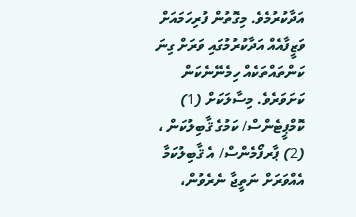އަދާކުރުމެވެ. މިގޮތުން ފުރިހަމައަށް ވަޒީފާއެއް އަދާކުރުމުގައި ވަރަށް ގިނަ ކަންތައްތަކެއް ހިމެނޭނެކަން ކަށަވަރެވެ. މިސާލަކަށް (1) ކޮމްޕީޓެންސް/ ކަމުގެ ޤާބިލުކަން ، (2) ޕާރފޯމެންސް/ އެ ޤާބިލުކަމާ އެއްވަރަށް ނަތީޖާ ނެރެވުން،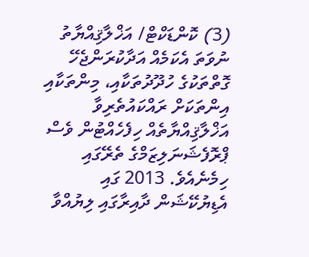(3) ކޮންޑަކްޓް/ އަޚްލާޤިއްޔާތު ނުވަތަ އެކަމެއް އަދާކުރަންޖެހޭ ގޮތްތަކުގެ ހުދޫދުތަކާއި، މިންތަކާއި އިންތަކަށް ރައްކައުތެރިވާ އަޚްލާޤިއްޔާތެއް ހިފެހެއްޓުން ވެސް ޕްރޮފެޝަނަލިޒަމްގެ ތެރޭގައި ހިމެނެއެވެ. 2013 ގައި އެޑިޔުކޭޝަން ދާއިރާގައި ލިޔުއްވާ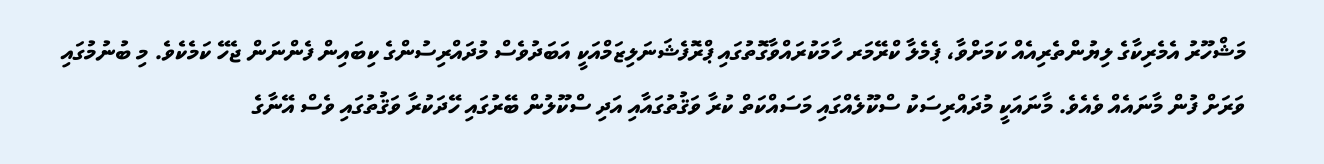މަޝްހޫރު އެމެރިކާގެ ލިޔުންތެރިއެއް ކަމަށްވާ، ޕެމެލާ ކްރޭމަރ ހާމަކުރައްވާގޮތުގައި ޕްރޮފެޝަނަލިޒަމްއަކީ އަބަދުވެސް މުދައްރިސުންގެ ކިބައިން ފެންނަން ޖެހޭ ކަމެކެވެ. މި ބުނުމުގައި ވަރަށް ފުން މާނައެއް ވެއެވެ. މާނައަކީ މުދައްރިސަކު ސްކޫލެއްގައި މަސައްކަތް ކުރާ ވަޤުތުގައާއި އަދި ސްކޫލުން ބޭރުގައި ހޭދަކުރާ ވަޤުތުގައި ވެސް އޭނާގެ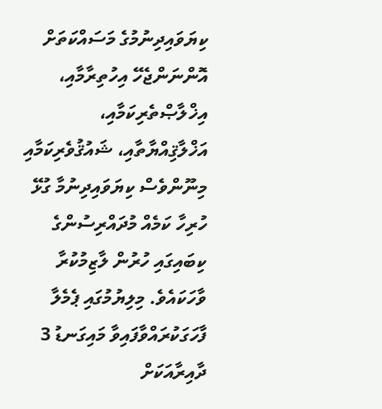ކިޔަވައިދިނުމުގެ މަސައްކަތަށް އޮންނަންޖެހޭ އިހުތިރާމާއި، އިޚްލާޞްތެރިކަމާއި، އަޚްލާޤިއްޔާތާއި، ޝައުޤުވެރިކަމާއި މިނޫންވެސް ކިޔަވައިދިނުމާ ގުޅޭ ހުރިހާ ކަމެއް މުދައްރިސުންގެ ކިބައިގައި ހުރުން ލާޒިމުކުރާ ވާހަކައެވެ. މިލިޔުމުގައި ޕެމެލާ ފާހަގަކުރައްވާފައިވާ މައިގަނޑު 3 ދާއިރާއަކަށް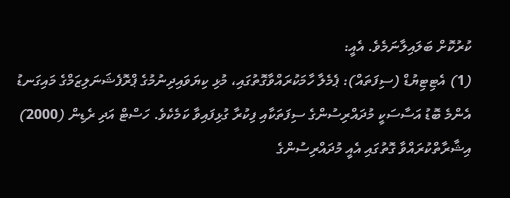ކުރުކޮށް ބަލައިލާނަމެވެ. އެއީ:
(1) އެޓިޓިޔުޑް (ސިފަތައް): ޕެމެލާ ހާމަކުރައްވާގޮތުގައި، މުޅި ކިޔަވައިދިނުމުގެ ޕްރޮފެޝަނަލިޒަމްގެ މައިގަނޑު އެންމެ ބޮޑު އަސާސަކީ މުދައްރިސުންގެ ސިފަތަކާއި ފިކުރާ ގުޅިފައިވާ ކަމެކެވެ. ހަސްޓް އަދި ރެޑިން (2000) އިޝާރާތްކުރައްވާ ގޮތުގައި އެއީ މުދައްރިސުންގެ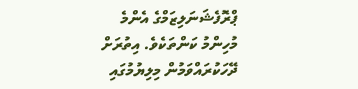ޕްރޮފެޝަނަލިޒަމްގެ އެންމެ މުހިންމު ކަންތަކެވެ. އިތުރަށް ދޭހަކުރައްވަމުން މިލިޔުމުގައި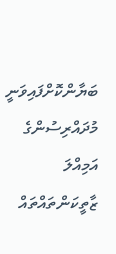ބަޔާންކޮށްފައިވަނީ މުދައްރިސުންގެ އަމިއްލަ ޒާތީކަންތައްތައް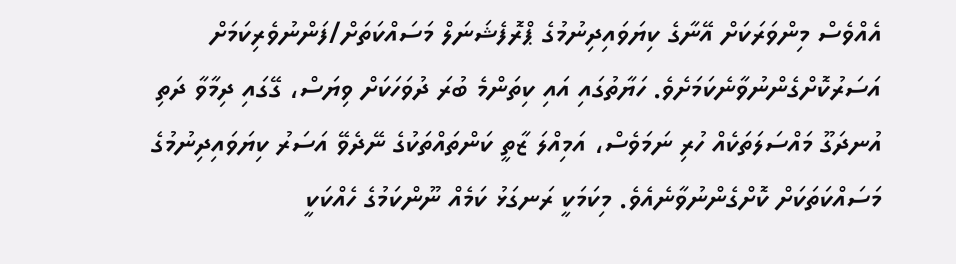އެއްވެސް މިންވަރަކަށް އޭނާގެ ކިޔަވައިދިނުމުގެ ޕްރޮފެޝަނަލް މަސައްކަތަށް/ފަންނުވެރިކަމަށް އަސަރުކޮށްގެންނުވާނެކަމަށެވެ. ހަޔާތުގައި އައި ކިތަންމެ ބުރަ ދުވަހަކަށް ވިޔަސް، ގޭގައި ދިމާވާ ދަތި އުނދަގޫ މައްސަލަތަކެއް ހުރި ނަމަވެސް، އަމިއްލަ ޒާތީ ކަންތައްތަކުގެ ނޭދެވޭ އަސަރު ކިޔަވައިދިނުމުގެ މަސައްކަތަކަށް ކޮށްގެންނުވާނެއެވެ. މިކަމަކީ ރަނގަޅު ކަމެއް ނޫންކަމުގެ ހެއްކަކީ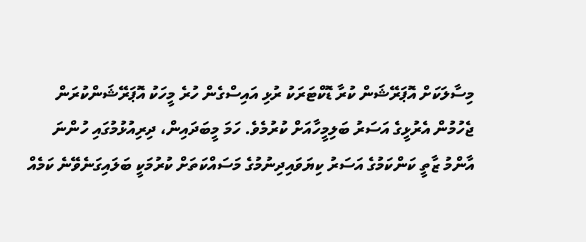މިސާލަކަށް އޮޕަރޭޝަން ކުރާ ޑޮކްޓަރަކު ރުޅި އައިސްގެން ހުރެ މީހަކު އޮޕަރޭޝަންކުރަން ޖެހުމުން އެރުޅީގެ އަސަރު ބަލިމީހާއަށް ކުރުމެވެ. ހަމަ މީބަދައިން، ދިރިއުޅުމުގައި ހުންނަ އާންމު ޒާތީ ކަންކަމުގެ އަސަރު ކިޔަވައިދިނުމުގެ މަސައްކަތަށް ކުރުމަކީ ބަލައިގަނެވޭނެ ކަމެއް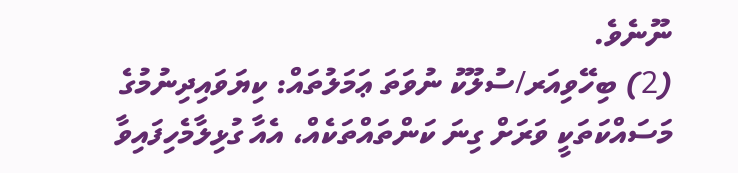ނޫނެވެ.
(2) ބިހޭވިއަރ/ސުލޫކު ނުވަތަ ޢަމަލުތައް: ކިޔަވައިދިނުމުގެ މަސައްކަތަކީ ވަރަށް ގިނަ ކަންތައްތަކެއް، އެއާ ގުޅިލާމެހިފައިވާ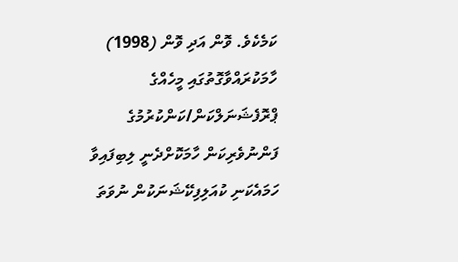ކަމެކެވެ. ވޮން އަދި ވޮން (1998) ހާމަކުރައްވާގޮތުގައި މީހެއްގެ ޕްރޮފެޝަނަލްކަން/ކަންކުރުމުގެ ފަންނުވެރިކަން ހާމަކޮށްދެނީ ލިބިފައިވާ ހަމައެކަނި ކުއަލިފިކޭޝަނަކުން ނުވަތަ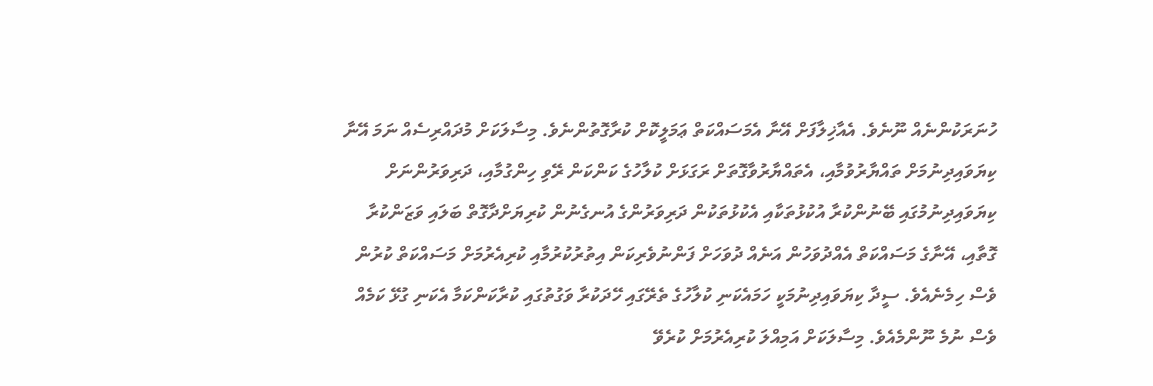ހުނަރަކުންނެއް ނޫނެވެ. އެއާޚިލާފަށް އޭނާ އެމަސައްކަތް ޢަމަލީކޮށް ކުރާގޮތުންނެވެ. މިސާލަކަށް މުދައްރިސެއް ނަމަ އޭނާ ކިޔަވައިދިނުމަށް ތައްޔާރުވުމާއި، އެތައްޔާރުވާގޮތަށް ރަގަޅަށް ކުލާހުގެ ކަންކަން ރޭވި ހިންގުމާއި، ދަރިވަރުންނަށް ކިޔަވައިދިނުމުގައި ބޭނުންކުރާ އުކުޅުތަކާއި އެކުޅުތަކުން ދަރިވަރުންގެ އުނގެނުން ކުރިޔަށްދާގޮތް ބަލައި ވަޒަންކުރާ ގޮތާއި، އޭނާގެ މަސައްކަތް އެއްދުވަހުން އަނެއް ދުވަހަށް ފަންނުވެރިކަން އިތުރުކުރުމާއި ކުރިއެރުމަށް މަސައްކަތް ކުރުން ވެސް ހިމެނެއެވެ. ސީދާ ކިޔަވައިދިނުމަކީ ހަމައެކަނި ކުލާހުގެ ތެރޭގައި ހޭދަކުރާ ވަގުތުގައި ކުރާކަންކަމާ އެކަނި ގުޅޭ ކަމެއް ވެސް ނުމެ ނޫންމެއެވެ. މިސާލަކަށް އަމިއްލަ ކުރިއެރުމަށް ކުރެވޭ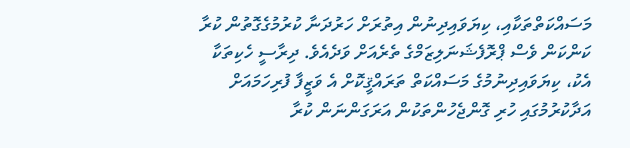މަސައްކަތްތަކާއި، ކިޔަވައިދިނުން އިތުރަށް ހަރުދަނާ ކުރުމުގެގޮތުން ކުރާ ކަންކަން ވެސް ޕްރޮފެޝަނަލިޒަމްގެ ތެރެއަށް ވަދެއެވެ. ދިރާސީ ހެކިތަކާ އެކު، ކިޔަވައިދިނުމުގެ މަސައްކަތް ތަރައްޤީކޮށް އެ ވަޒީފާ ފުރިހަމައަށް އަދާކުރުމުގައި ހުރި ގޮންޖެހުންތަކުން އަރަގަންނަން ކުރާ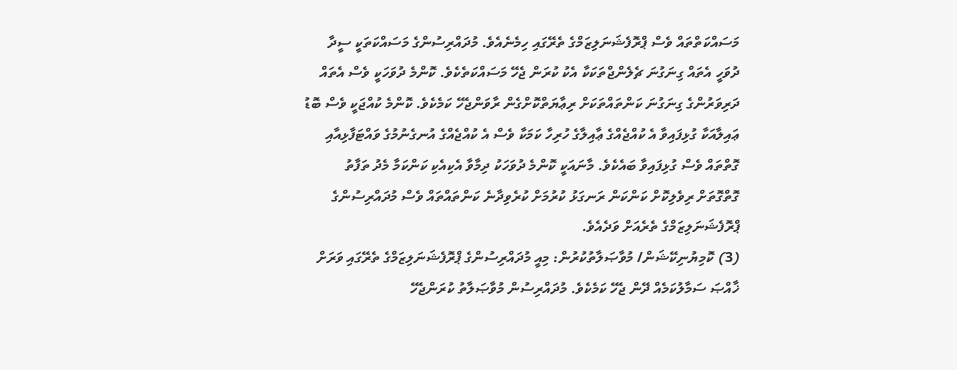މަސައްކަތްތައް ވެސް ޕްރޮފެޝަނަލިޒަމްގެ ތެރޭގައި ހިމެނެއެވެ. މުދައްރިސުންގެ މަސައްކަތަކީ ސީދާ ދުވަހީ އެތައް ގިނަގުނަ ޗެލެންޖްތަކަކާ އެކު ކުރަން ޖެހޭ މަސައްކަތެކެވެ. ކޮންމެ ދުވަހަކީ ވެސް އެތައް ދަރިވަރުންގެ ގިނަގުނަ ކަންތައްތަކަށް ރިޢާޔަތްކޮށްގެން ރާވަންޖެހޭ ކަމެކެވެ. ކޮންމެ ކުއްޖަކީ ވެސް ބޮޑު ޢައިލާއަކާ ގުޅިފައިވާ އެ ކުއްޖެއްގެ ޢާއިލާގެ ހުރިހާ ކަމަކާ ވެސް އެ ކުއްޖެއްގެ އުނގެނުމުގެ ވައްޓަފާޅިއާއި ގޮތްތައް ވެސް ގުޅިފައިވާ ބައެކެވެ. މާނައަކީ ކޮންމެ ދުވަހަކު ދިމާވާ އެކިއެކި ކަންކަމާ މެދު ތަފާތު ގޮތްގޮތަށް ރިވެލިކޮށް ކަންކަން ރަނގަޅު ކުރުމަށް ކުރެވިދާނެ ކަންތައްތައް ވެސް މުދައްރިސުންގެ ޕްރޮފެޝަނަލިޒަމްގެ ތެރެއަށް ވަދެއެވެ.
(3) ކޮމިޔުނިކޭޝަން/ މުވާޞަލާތުކުރުން: މިއީ މުދައްރިސުންގެ ޕްރޮފެޝަނަލިޒަމްގެ ތެރޭގައި ވަރަށް ޚާއްޞަ ސަމާލުކަމެއް ދޭން ޖެހޭ ކަމެކެވެ. މުދައްރިސުން މުވާޞަލާތު ކުރަންޖެހޭ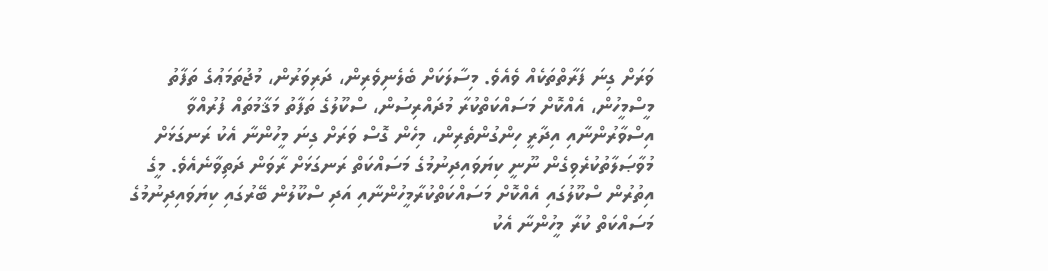ވަރަށް ގިނަ ފަރާތްތަކެއް ވެއެވެ. މިސާލަކަށް ބެލެނިވެރިން، ދަރިވަރުން، މުޖުތަމަޢުގެ ތަފާތު މީސްމީހުން، އެއްކޮށް މަސައްކަތްކުރާ މުދައްރިސުން، ސްކޫލުގެ ތަފާތު މަޤާމުތައް ފުރުއްވާ އިސްވާރުންނާއި އިދާރީ ހިންގުންތެރިން، މިހެން ގޮސް ވަރަށް ގިނަ މީހުންނާ އެކު ރަނގަޅަށް މުވާޞަލާތުކުރެވިގެން ނޫނީ ކިޔަވައިދިނުމުގެ މަސައްކަތް ރަނގަޅަށް ރާވަން ދަތިވާނެއެވެ. މީގެ އިތުރުން ސްކޫލުގައި އެއްކޮށް މަސައްކަތްކުރާމީހުންނާއި އަދި ސްކޫލުން ބޭރުގައި ކިޔަވައިދިނުމުގެ މަސައްކަތް ކުރާ މީހުންނާ އެކު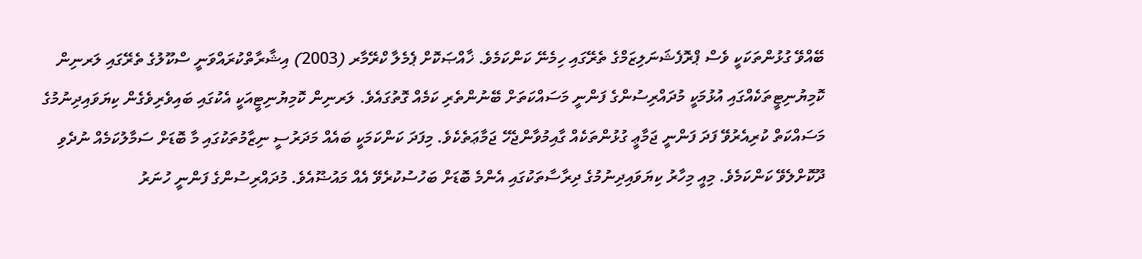ބޭއްވޭ ގުޅުންތަކަކީ ވެސް ޕްރޮފެޝަނަލިޒަމްގެ ތެރޭގައި ހިމެނޭ ކަންކަމެވެ. ޚާއްޞަކޮށް ޕެމެލާ ކްރޭމާރ (2003) އިޝާރާތްކުރައްވަނީ ސްކޫލުގެ ތެރޭގައި ލަރނިން ކޮމިޔުނިޓީތަކެއްގައި އުޅުމަކީ މުދައްރިސުންގެ ފަންނީ މަސައްކަތަށް ބޭނުންތެރި ކަމެއް ގޮތުގައެވެ. ލަރނިން ކޮމިޔުނިޓީއަކީ އެކުގައި ބައިވެރިވެގެން ކިޔަވައިދިނުމުގެ މަސައްކަތް ކުރިއެރުވޭ ފަދަ ފަންނީ ޖަމާޢީ ގުޅުންތަކެއް ގާއިމުވާންޖެހޭ ޖަމާޢަތެކެވެ. މިފަދަ ކަންކަމަކީ ބައެއް މަދަރުސީ ނިޒާމުތަކުގައި މާ ބޮޑަށް ސަމާލުކަމެއް ނުދެވި ދޫކޮށްލެވޭ ކަންކަމެވެ. މިއީ މިހާރު ކިޔަވައިދިނުމުގެ ދިރާސާތަކުގައި އެންމެ ބޮޑަށް ބަހުސުކުރެވޭ އެއް މައުޟޫއެވެ. މުދައްރިސުންގެ ފަންނީ ހުނަރު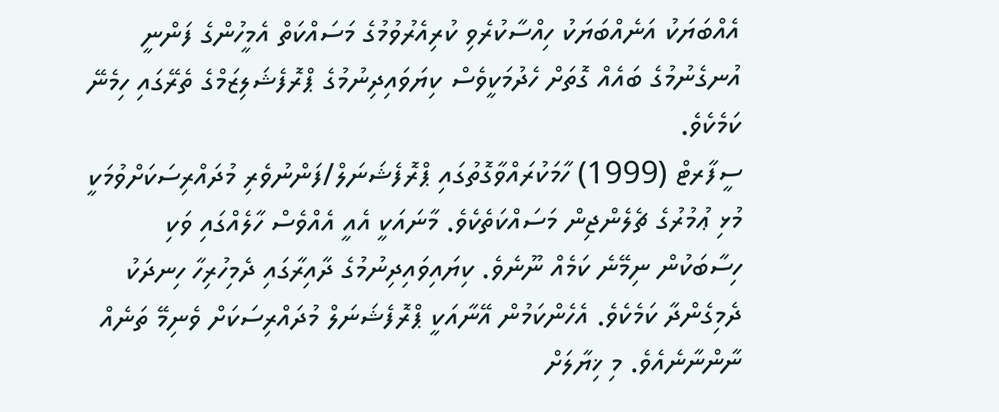އެއްބަޔަކު އަނެއްބަޔަކު ހިއްސާކުރެވި ކުރިއެރުވުމުގެ މަސައްކަތް އެމީހުންގެ ފަންނީ އުނގެނުމުގެ ބައެއް ގޮތަށް ހެދުމަކީވެސް ކިޔަވައިދިނުމުގެ ޕްރޮފެޝަލިޒަމްގެ ތެރޭގައި ހިމެނޭ ކަމެކެވެ.
ސީފާރޓް (1999) ހާމަކުރައްވާގޮތުގައި ޕްރޮފެޝަނަލް/ފަންނުވެރި މުދައްރިސަކަށްވުމަކީ މުޅި ޢުމުރުގެ ޗެލެންޖިން މަސައްކަތެކެވެ. މާނައަކީ އެއީ އެއްވެސް ހާލެއްގައި ވަކި ހިސާބަކުން ނިމޭނެ ކަމެއް ނޫނެވެ. ކިޔައިވައިދިނުމުގެ ދާއިރާގައި ދެމިހުރިހާ ހިނދަކު ދެމިގެންދާ ކަމެކެވެ. އެހެންކަމުން އޭނާއަކީ ޕްރޮފެޝަނަލް މުދައްރިސަކަށް ވެނިމޭ ތަނެއް ނާންނާނެއެވެ. މި ޚިޔާލަށް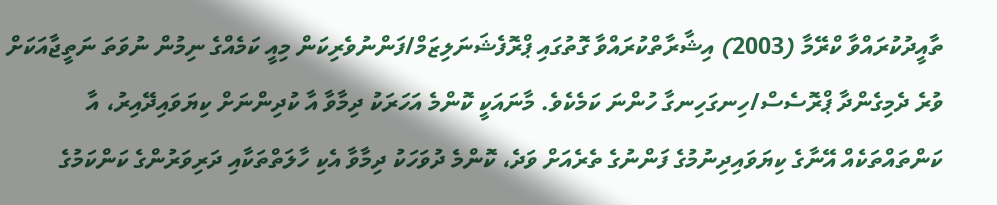ތާއީދުކުރައްވާ ކްރޭމާ (2003) އިޝާރާތްކުރައްވާ ގޮތުގައި ޕްރޮފެޝަނަލިޒަމް/ފަންނުވެރިކަން މިއީ ކަމެއްގެ ނިމުން ނުވަތަ ނަތީޖާއަކަށް ވުރެ ދެމިގެންދާ ޕްރޮސެސް/ހިނގަހިނގާ ހުންނަ ކަމެކެވެ. މާނައަކީ ކޮންމެ އަހަރަކު ދިމާވާ އާ ކުދިންނަށް ކިޔަވައިދޭއިރު، އާ ކަންތައްތަކެއް އޭނާގެ ކިޔަވައިދިނުމުގެ ފަންނުގެ ތެރެއަށް ވަދެ، ކޮންމެ ދުވަހަކު ދިމާވާ އެކި ހާލަތްތަކާއި ދަރިވަރުންގެ ކަންކަމުގެ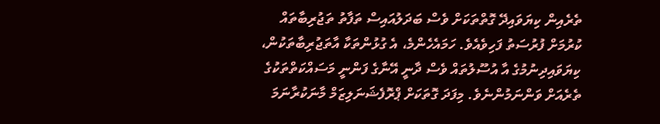ތެރެއިން ކިޔަވައިދޭ ގޮތްތަކަށް ވެސް ބަދަލުއައިސް ތަފާތު ތަޖުރިބާތައް ކުރުމަށް ފުރުސަތު ފަހިވެއެވެ. ހަމައެހެންމެ، އެ ގުޅުންތަކާ އާތަޖުރިބާތަކުން، ކިޔަވައިދިނުމުގެ އާ އުސޫލުތައް ވެސް ދާނީ އޭނާގެ ފަންނީ މަސައްކަތްތަކުގެ ތެރެއަށް ވަންނަމުންނެވެ. މިފަދަ ގޮތަކަށް ޕްރޮފެޝަނަލިޒަމް މާނަކުރާނަމަ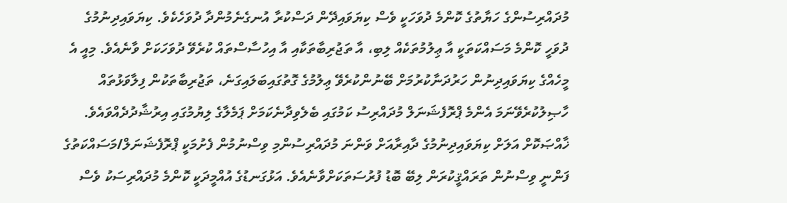މުދައްރިސުންގެ ހަޔާތުގެ ކޮންމެ ދުވަހަކީ ވެސް ކިޔަވައިދޭން ދަސްކުރާ އުނގެނެމުންދާ ދުވަހެކެވެ. ކިޔަވައިދިނުމުގެ ދުވަހީ ކޮންމެ މަސައްކަތަކީ އާ ޢިލުމުތަކެއް ލިބި، އާ ތަޖުރިބާތަކާއި އާ އިހުސާސްތައް ކުރެވޭ ދުވަހަކަށް ވާނެއެވެ. މިއީ އެ މީހެއްގެ ކިޔަވައިދިނުން ހަރުދަނާކުރުމަށް ބޭނުންކުރެވޭ ޢިލުމުގެ ގޮތުގައިބަލައިގަނެ، ތަޖުރިބާތަކުން ފިލާވަޅުތައް ހާޞިލުކުރެވޭނަމަ އެންމެ ޕްރޮފެޝަނަލް މުދައްރިސު ކަމުގައި ބެލެވިދާނެކަމަށް ޕަމެލާގެ ލިޔުމުގައި އިރުޝާދުދެއްވައެވެ. ޚާއްޞަކޮށް އަލަށް ކިޔަވައިދިނުމުގެ ދާއިރާއަށް ވަންނަ މުދައްރިސުންމި ވިސްނުމުން ފެށުމަކީ ޕްރޮފެޝަނަލް/މަސައްކަތުގެ ފަންނީ ވިސްނުން ތަރައްޤީކުރަން ލިބޭ ބޮޑު ފުރުސަތަކަށްވާނެއެވެ. އަޅުގަނޑުގެ އުއްމީދަކީ ކޮންމެ މުދައްރިސަކު ވެސް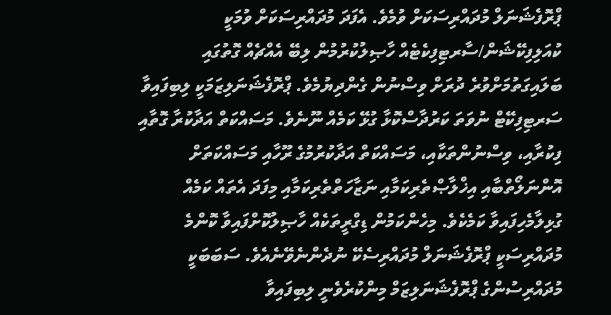ޕްރޮފެޝަނަލް މުދައްރިސަކަށް ވުމެވެ. އެފަދަ މުދައްރިސަކަށް ވުމަކީ ކުއަލިފިކޭޝަން/ސާރޓިފިކެޓެއް ހާޞިލުކުރުމުން ލިބޭ އެއްޗެއް ގޮތުގައި ބަލައިގަތުމަށްވުރެ ދުރަށް ވިސްނުން ގެންދިޔުމެވެ. ޕްރޮފެޝަނަލިޒަމަކީ ލިބިފައިވާ ސަރޓިފިކޭޓް ނުވަތަ ކަރުދާސްކޮޅާ ގުޅޭ ކަމެއް ނޫނެވެ. މަސައްކަތް އަދާކުރާ ގޮތާއި ފިކުރާއި، ވިސްނުންތަކާއި، މަސައްކަތް އަދާކުރުމުގެ ރޫހާއި މަސައްކަތަށް އޮންނަލޯތްބާއި އިޚްލާޞްތެރިކަމާއި ނަޒާހަތްތެރިކަމާއި މިފަދަ އެތައް ކަމެއް ގުޅިލާމެހިފައިވާ ކަމެކެވެ. މިހެންކަމުން ޑިގްރީތަކެއް ހާޞިލުކޮށްފައިވާ ކޮންމެ މުދައްރިސަކީ ޕްރޮފެޝަނަލް މުދައްރިސެކޭ ނުދެންނެވޭނެއެވެ. ސަބަބަކީ މުދައްރިސުންގެ ޕްރޮފެޝަނަލިޒަމް މިންކުރެވެނީ ލިބިފައިވާ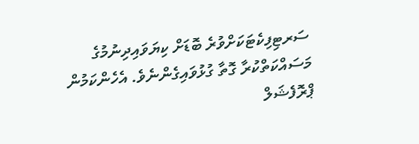ސަރޓިފިކެޓަކަށްވުރެ ބޮޑަށް ކިޔަވައިދިނުމުގެ މަސައްކަތްކުރާ ގޮތާ ގުޅުވައިގެންނެވެ. އެހެންކަމުން ޕްރޮފެޝަލް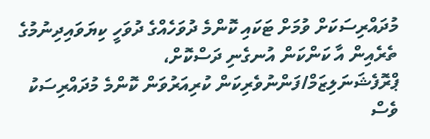މުދައްރިސަކަށް ވުމަށް ޓަކައި ކޮންމެ ދުވަހެއްގެ ދުވަހީ ކިޔަވައިދިނުމުގެ ތެރެއިން އާ ކަންކަން އުނގެނި ދަސްކޮށް، ޕްރޮފެޝަނަލިޒަމް/ފަންނުވެރިކަން ކުރިއަރުވަން ކޮންމެ މުދައްރިސަކު ވެސް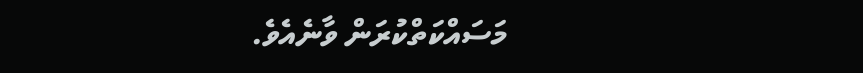މަސައްކަތްކުރަން ވާނެއެވެ.